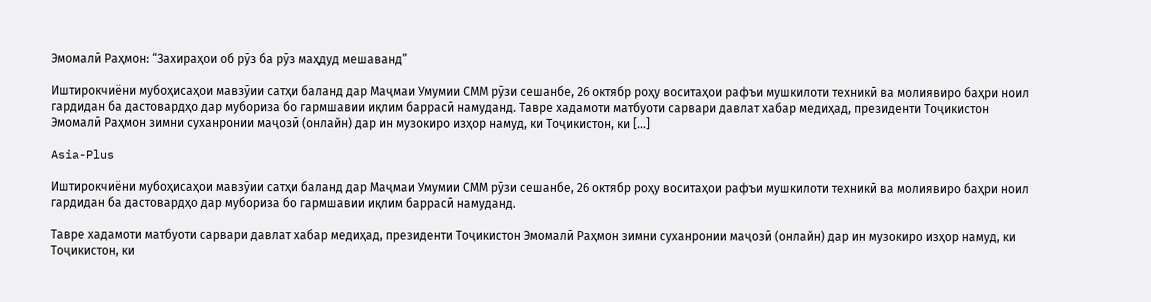Эмомалӣ Раҳмон: “Захираҳои об рӯз ба рӯз маҳдуд мешаванд”

Иштирокчиёни мубоҳисаҳои мавзӯии сатҳи баланд дар Маҷмаи Умумии СММ рӯзи сешанбе, 26 октябр роҳу воситаҳои рафъи мушкилоти техникӣ ва молиявиро баҳри ноил гардидан ба дастовардҳо дар мубориза бо гармшавии иқлим баррасӣ намуданд. Тавре хадамоти матбуоти сарвари давлат хабар медиҳад, президенти Тоҷикистон Эмомалӣ Раҳмон зимни суханронии маҷозӣ (онлайн) дар ин музокиро изҳор намуд, ки Тоҷикистон, ки […]

Asia-Plus

Иштирокчиёни мубоҳисаҳои мавзӯии сатҳи баланд дар Маҷмаи Умумии СММ рӯзи сешанбе, 26 октябр роҳу воситаҳои рафъи мушкилоти техникӣ ва молиявиро баҳри ноил гардидан ба дастовардҳо дар мубориза бо гармшавии иқлим баррасӣ намуданд.

Тавре хадамоти матбуоти сарвари давлат хабар медиҳад, президенти Тоҷикистон Эмомалӣ Раҳмон зимни суханронии маҷозӣ (онлайн) дар ин музокиро изҳор намуд, ки Тоҷикистон, ки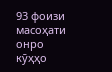93 фоизи масоҳати онро кӯҳҳо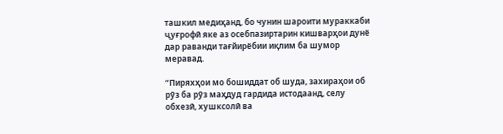ташкил медиҳанд, бо чунин шароити мураккаби ҷуғрофӣ яке аз осебпазиртарин кишварҳои дунё дар раванди тағйирёбии иқлим ба шумор меравад.

“Пиряхҳои мо бошиддат об шуда, захираҳои об рӯз ба рӯз маҳдуд гардида истодаанд, селу обхезӣ, хушксолӣ ва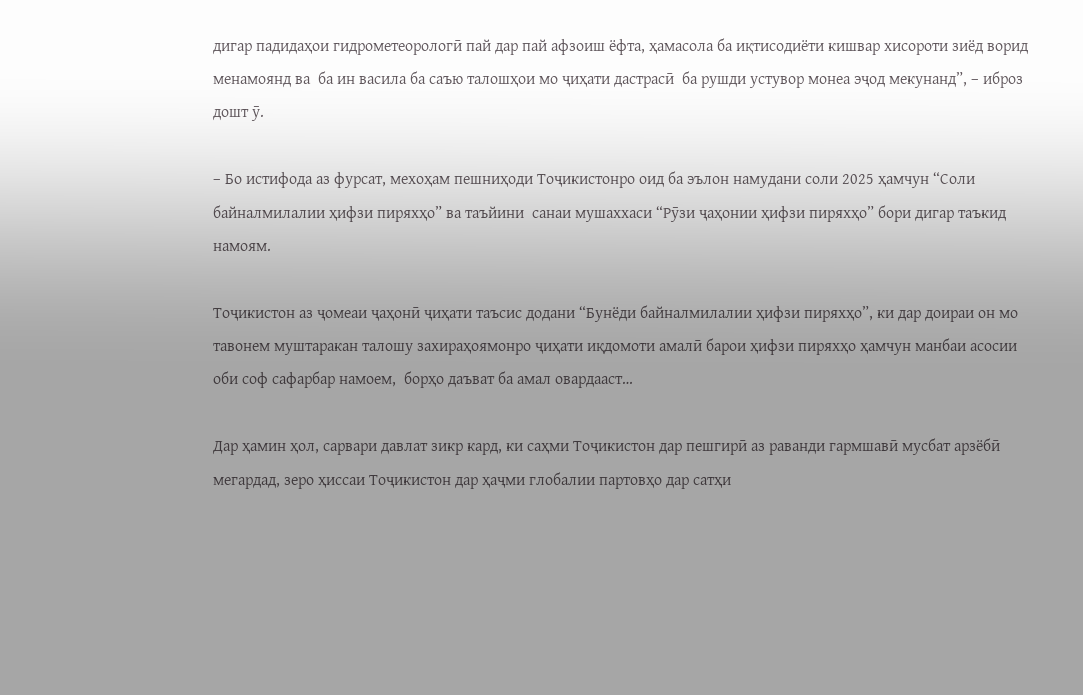дигар падидаҳои гидрометеорологӣ пай дар пай афзоиш ёфта, ҳамасола ба иқтисодиёти кишвар хисороти зиёд ворид менамоянд ва  ба ин васила ба саъю талошҳои мо ҷиҳати дастрасӣ  ба рушди устувор монеа эҷод мекунанд”, – иброз дошт ӯ.

– Бо истифода аз фурсат, мехоҳам пешниҳоди Тоҷикистонро оид ба эълон намудани соли 2025 ҳамчун “Соли байналмилалии ҳифзи пиряхҳо” ва таъйини  санаи мушаххаси “Рӯзи ҷаҳонии ҳифзи пиряхҳо” бори дигар таъкид намоям.

Тоҷикистон аз ҷомеаи ҷаҳонӣ ҷиҳати таъсис додани “Бунёди байналмилалии ҳифзи пиряхҳо”, ки дар доираи он мо тавонем муштаракан талошу захираҳоямонро ҷиҳати иқдомоти амалӣ барои ҳифзи пиряхҳо ҳамчун манбаи асосии оби соф сафарбар намоем,  борҳо даъват ба амал овардааст…

Дар ҳамин ҳол, сарвари давлат зикр кард, ки саҳми Тоҷикистон дар пешгирӣ аз раванди гармшавӣ мусбат арзёбӣ мегардад, зеро ҳиссаи Тоҷикистон дар ҳаҷми глобалии партовҳо дар сатҳи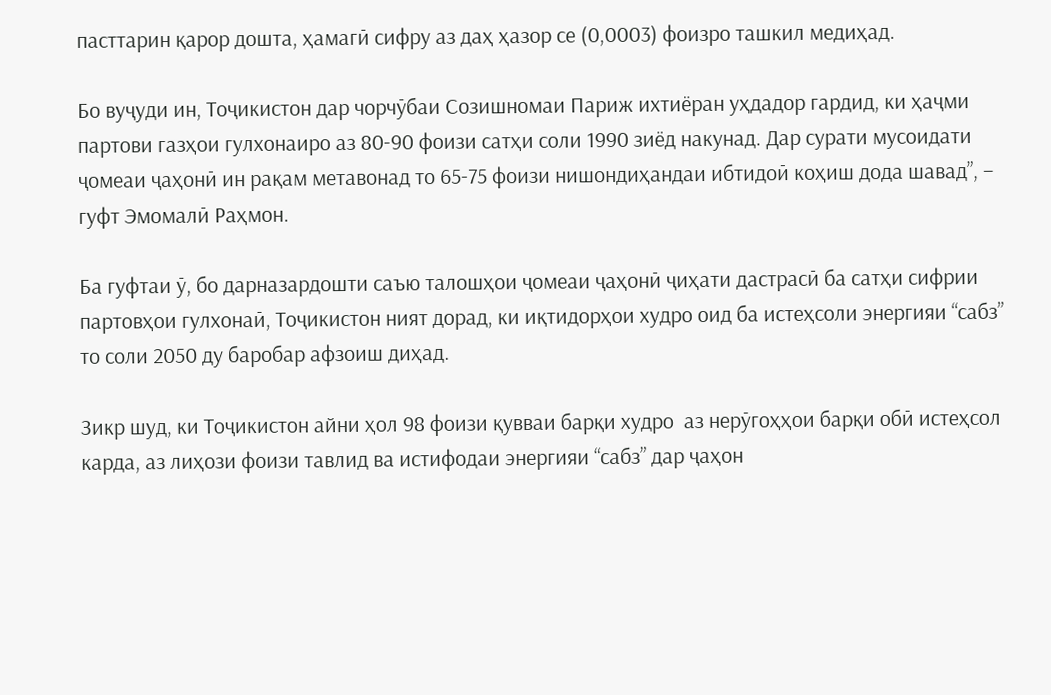пасттарин қарор дошта, ҳамагӣ сифру аз даҳ ҳазор се (0,0003) фоизро ташкил медиҳад.

Бо вуҷуди ин, Тоҷикистон дар чорчӯбаи Созишномаи Париж ихтиёран уҳдадор гардид, ки ҳаҷми партови газҳои гулхонаиро аз 80-90 фоизи сатҳи соли 1990 зиёд накунад. Дар сурати мусоидати ҷомеаи ҷаҳонӣ ин рақам метавонад то 65-75 фоизи нишондиҳандаи ибтидоӣ коҳиш дода шавад”, – гуфт Эмомалӣ Раҳмон.

Ба гуфтаи ӯ, бо дарназардошти саъю талошҳои ҷомеаи ҷаҳонӣ ҷиҳати дастрасӣ ба сатҳи сифрии партовҳои гулхонаӣ, Тоҷикистон ният дорад, ки иқтидорҳои худро оид ба истеҳсоли энергияи “сабз” то соли 2050 ду баробар афзоиш диҳад.

Зикр шуд, ки Тоҷикистон айни ҳол 98 фоизи қувваи барқи худро  аз нерӯгоҳҳои барқи обӣ истеҳсол карда, аз лиҳози фоизи тавлид ва истифодаи энергияи “сабз” дар ҷаҳон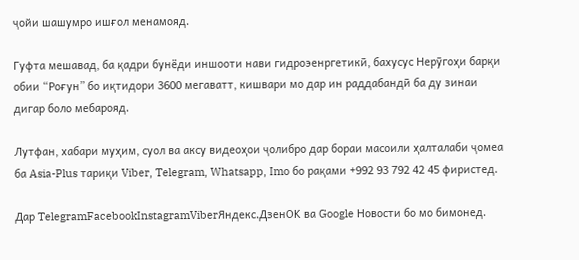ҷойи шашумро ишғол менамояд.

Гуфта мешавад, ба қадри бунёди иншооти нави гидроэенргетикӣ, бахусус Нерӯгоҳи барқи обии “Роғун” бо иқтидори 3600 мегаватт, кишвари мо дар ин раддабандӣ ба ду зинаи дигар боло мебарояд.

Лутфан, хабари муҳим, суол ва аксу видеоҳои ҷолибро дар бораи масоили ҳалталаби ҷомеа ба Asia-Plus тариқи Viber, Telegram, Whatsapp, Imo бо рақами +992 93 792 42 45 фиристед.

Дар TelegramFacebookInstagramViberЯндекс.ДзенOK ва Google Новости бо мо бимонед.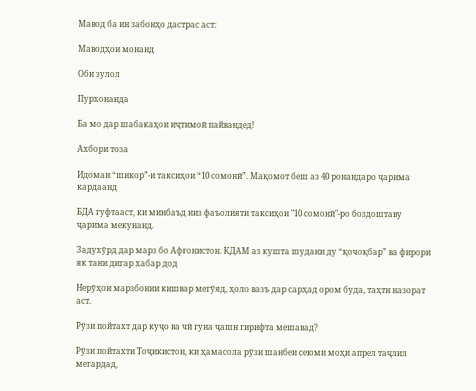Мавод ба ин забонҳо дастрас аст:

Маводҳои монанд

Оби зулол

Пурхонанда

Ба мо дар шабакаҳои иҷтимоӣ пайвандед!

Ахбори тоза

Идомаи “шикор”-и таксиҳои “10 сомонӣ”. Мақомот беш аз 40 ронандаро ҷарима кардаанд

БДА гуфтааст, ки минбаъд низ фаъолияти таксиҳои "10 сомонӣ"-ро боздоштаву ҷарима мекунанд.

Задухӯрд дар марз бо Афғонистон. КДАМ аз кушта шудани ду “қочоқбар” ва фирори як тани дигар хабар дод

Нерӯҳои марзбонии кишвар мегӯяд, ҳоло вазъ дар сарҳад ором буда, таҳти назорат аст.

Рӯзи пойтахт дар куҷо ва чӣ гуна ҷашн гирифта мешавад?

Рӯзи пойтахти Тоҷикистон, ки ҳамасола рӯзи шанбеи сеюми моҳи апрел таҷлил мегардад,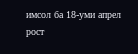имсол ба 18-уми апрел рост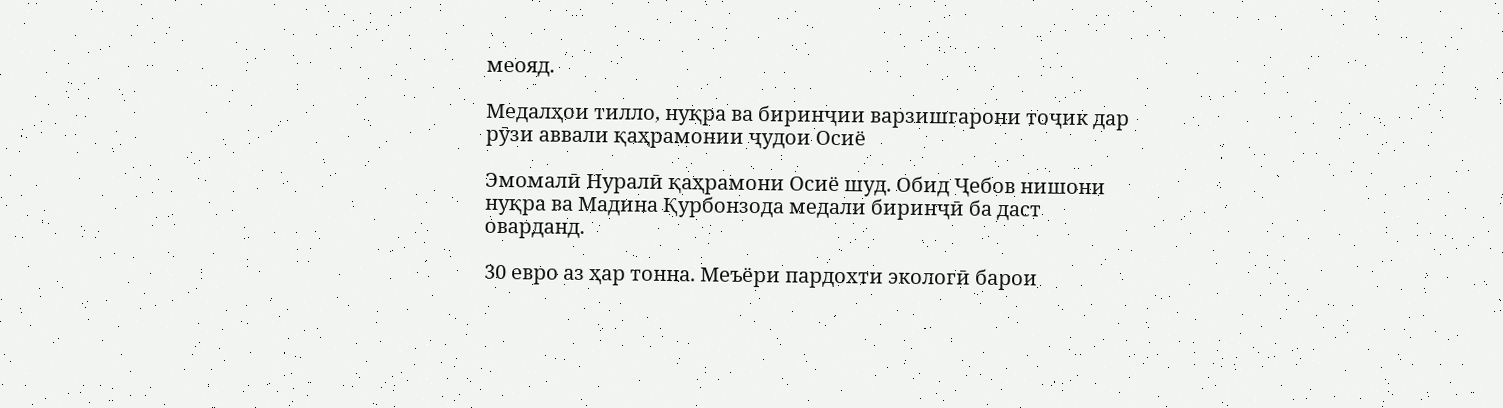меояд.

Медалҳои тилло, нуқра ва биринҷии варзишгарони тоҷик дар рӯзи аввали қаҳрамонии ҷудои Осиё

Эмомалӣ Нуралӣ қаҳрамони Осиё шуд. Обид Ҷебов нишони нуқра ва Мадина Қурбонзода медали биринҷӣ ба даст оварданд.

30 евро аз ҳар тонна. Меъёри пардохти экологӣ барои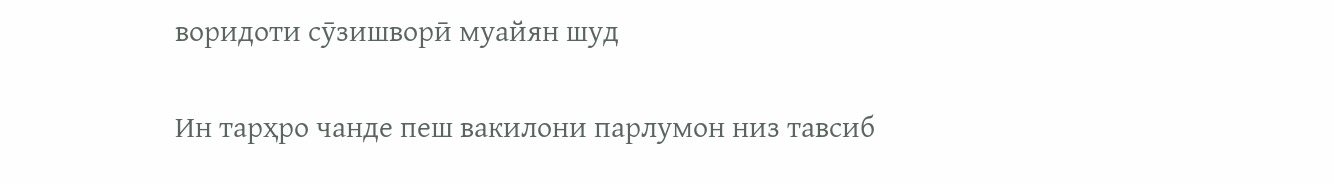воридоти сӯзишворӣ муайян шуд

Ин тарҳро чанде пеш вакилони парлумон низ тавсиб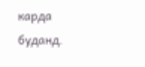карда буданд.